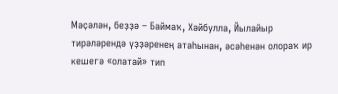Мәҫәлән, беҙҙә – Баймаҡ, Хәйбулла, Йылайыр тирәләрендә үҙҙәренең атаһынан, әсәһенән олораҡ ир кешегә «олатай» тип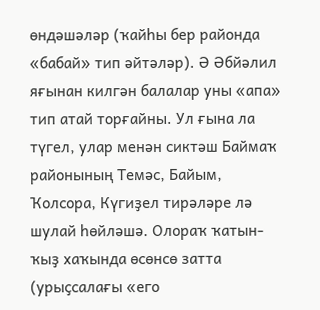өндәшәләр (ҡайһы бер районда «бабай» тип әйтәләр). Ә Әбйәлил яғынан килгән балалар уны «апа» тип атай торғайны. Ул ғына ла түгел, улар менән сиктәш Баймаҡ районының Темәс, Байым, Ҡолсора, Күгиҙел тирәләре лә шулай һөйләшә. Олораҡ ҡатын-ҡыҙ хаҡында өсөнсө затта (урыҫсалағы «его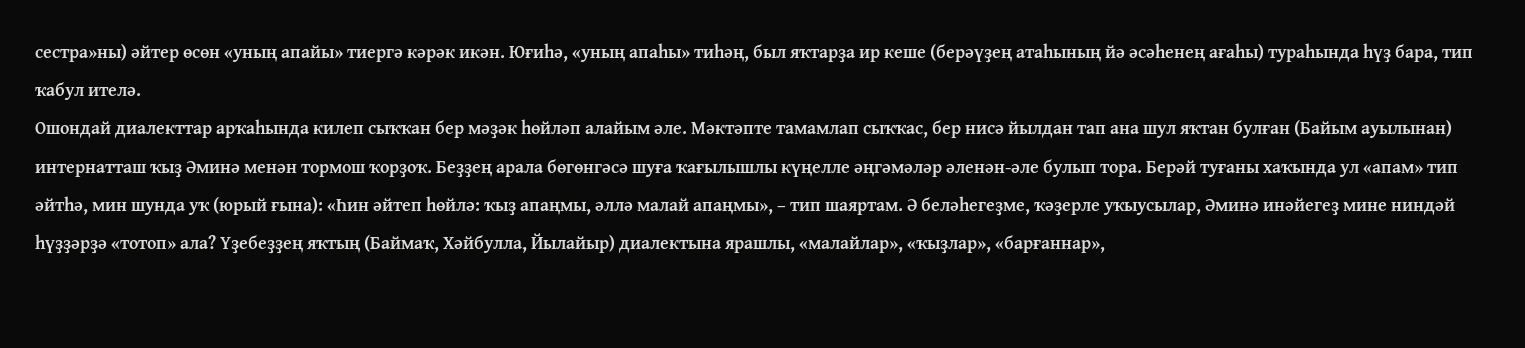сестра»ны) әйтер өсөн «уның апайы» тиергә кәрәк икән. Юғиһә, «уның апаһы» тиһәң, был яҡтарҙа ир кеше (берәүҙең атаһының йә әсәһенең ағаһы) тураһында һүҙ бара, тип ҡабул ителә.
Ошондай диалекттар арҡаһында килеп сыҡҡан бер мәҙәк һөйләп алайым әле. Мәктәпте тамамлап сыҡҡас, бер нисә йылдан тап ана шул яҡтан булған (Байым ауылынан) интернатташ ҡыҙ Әминә менән тормош ҡорҙоҡ. Беҙҙең арала бөгөнгәсә шуға ҡағылышлы күңелле әңгәмәләр әленән-әле булып тора. Берәй туғаны хаҡында ул «апам» тип әйтһә, мин шунда уҡ (юрый ғына): «Һин әйтеп һөйлә: ҡыҙ апаңмы, әллә малай апаңмы», – тип шаяртам. Ә беләһегеҙме, ҡәҙерле уҡыусылар, Әминә инәйегеҙ мине ниндәй һүҙҙәрҙә «тотоп» ала? Үҙебеҙҙең яҡтың (Баймаҡ, Хәйбулла, Йылайыр) диалектына ярашлы, «малайлар», «ҡыҙлар», «барғаннар»,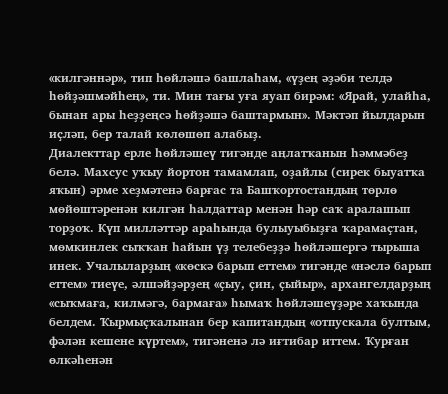«килгәннәр», тип һөйләшә башлаһам, «үҙең әҙәби телдә һөйҙәшмәйһең», ти. Мин тағы уға яуап бирәм: «Ярай, улайһа, бынан ары һеҙҙеңсә һөйҙәшә баштармын». Мәктәп йылдарын иҫләп, бер талай көлөшөп алабыҙ.
Диалекттар ерле һөйләшеү тигәнде аңлатҡанын һәммәбеҙ белә. Махсус уҡыу йортон тамамлап, оҙайлы (сирек быуатҡа яҡын) әрме хеҙмәтенә барғас та Башҡортостандың төрлө мөйөштәренән килгән һалдаттар менән һәр саҡ аралашып торҙоҡ. Күп милләттәр араһында булыуыбыҙға ҡарамаҫтан, мөмкинлек сыҡҡан һайын үҙ телебеҙҙә һөйләшергә тырыша инек. Учалыларҙың «көскә барып еттем» тигәнде «нәслә барып еттем» тиеүе, әлшәйҙәрҙең «ҫыу, ҫин, ҫыйыр», архангелдарҙың «сыҡмаға, килмәгә, бармаға» һымаҡ һөйләшеүҙәре хаҡында белдем. Ҡырмыҫҡалынан бер капитандың «отпускала бултым, фәлән кешене күртем», тигәненә лә иғтибар иттем. Ҡурған өлкәһенән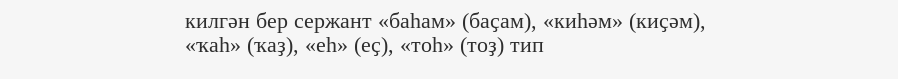килгән бер сержант «баһам» (баҫам), «киһәм» (киҫәм), «ҡаһ» (ҡаҙ), «еһ» (еҫ), «тоһ» (тоҙ) тип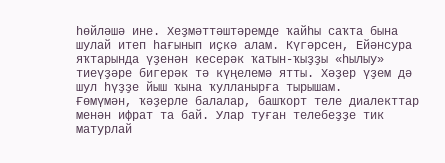һөйләшә ине. Хеҙмәттәштәремде ҡайһы саҡта бына шулай итеп һағынып иҫкә алам. Күгәрсен, Ейәнсура яҡтарында үҙенән кесерәк ҡатын-ҡыҙҙы «һылыу» тиеүҙәре бигерәк тә күңелемә ятты. Хәҙер үҙем дә шул һүҙҙе йыш ҡына ҡулланырға тырышам.
Ғөмүмән, ҡәҙерле балалар, башҡорт теле диалекттар менән ифрат та бай. Улар туған телебеҙҙе тик матурлай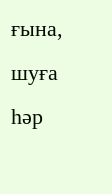ғына, шуға һәр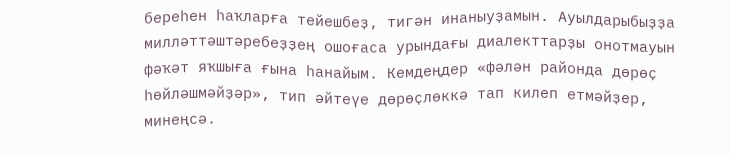береһен һаҡларға тейешбеҙ, тигән инаныуҙамын. Ауылдарыбыҙҙа милләттәштәребеҙҙең ошоғаса урындағы диалекттарҙы онотмауын фәҡәт яҡшыға ғына һанайым. Кемдеңдер «фәлән районда дөрөҫ һөйләшмәйҙәр», тип әйтеүе дөрөҫлөккә тап килеп етмәйҙер, минеңсә.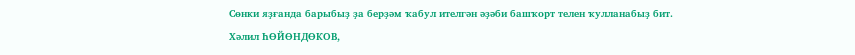Сөнки яҙғанда барыбыҙ ҙа берҙәм ҡабул ителгән әҙәби башҡорт телен ҡулланабыҙ бит.
Хәлил ҺӨЙӨНДӨКОВ,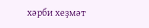хәрби хеҙмәт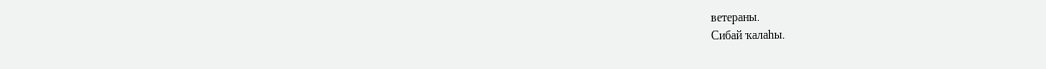ветераны.
Сибай ҡалаһы.